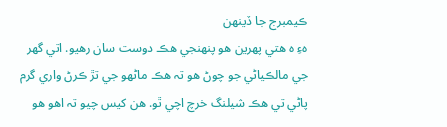ڪيمبرج جا ڏينھن
ہءِ ہ هتي پھرين هو پنھنجي هڪ دوست سان رهيو. اتي گهر جي مالڪياڻي جو چوڻ هو تہ هڪ ماڻھو جي تڙ ڪرڻ واري گرم پاڻي تي هڪ شيلنگ خرچ اچي ٿو. هن کيس چيو تہ اهو هو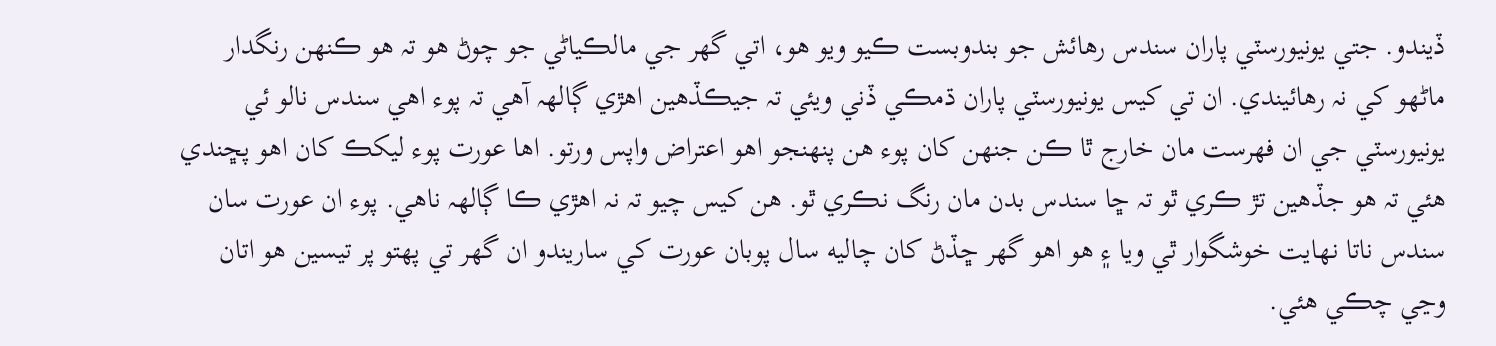ڏيندو. جتي يونيورسٽي پاران سندس رهائش جو بندوبست ڪيو ويو هو، اتي گهر جي مالڪياڻي جو چوڻ هو تہ هو ڪنھن رنگدار ماڻھو کي نہ رهائيندي. ان تي کيس يونيورسٽي پاران ڌمڪي ڏني ويئي تہ جيڪڏهين اهڙي ڳالھہ آهي تہ پوء اهي سندس نالو ئي يونيورسٽي جي ان فھرست مان خارج ٿا ڪن جنھن کان پوء هن پنھنجو اهو اعتراض واپس ورتو. اها عورت پوء ليکڪ کان اهو پڇندي هئي تہ هو جڏهين تڙ ڪري ٿو تہ ڇا سندس بدن مان رنگ نڪري ٿو. هن کيس چيو تہ نہ اهڙي ڪا ڳالھہ ناهي. پوء ان عورت سان سندس ناتا نھايت خوشگوار ٿي ويا ۽ هو اهو گهر ڇڏڻ کان چاليه سال پوبان عورت کي ساريندو ان گهر تي پھتو پر تيسين هو اتان وڃي چڪي هئي.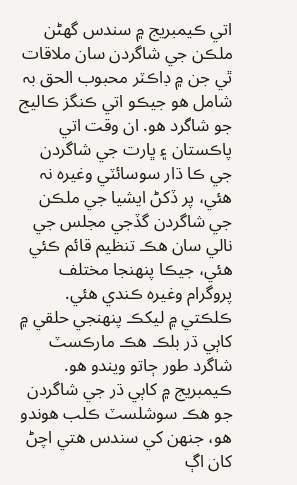اتي ڪيمبريج ۾ سندس گهڻن ملڪن جي شاگردن سان ملاقات ٿي جن ۾ ڊاڪٽر محبوب الحق بہ شامل هو جيڪو اتي ڪنگز ڪاليج جو شاگرد هو. ان وقت اتي پاڪستان ۽ ڀارت جي شاگردن جي ڪا ڌار سوسائٽي وغيرہ نہ هئي، پر ڏکڻ ايشيا جي ملڪن جي شاگردن گڏجي مجلس جي نالي سان هڪ تنظيم قائم ڪئي هئي، جيڪا پنھنجا مختلف پروگرام وغيرہ ڪندي هئي. ڪلڪتي ۾ ليکڪ پنھنجي حلقي ۾ کاٻي ڌر بلڪ هڪ مارڪسٽ شاگرد طور ڄاتو ويندو هو. ڪيمبريج ۾ کاٻي ڌر جي شاگردن جو هڪ سوشلسٽ ڪلب هوندو هو، جنھن کي سندس هتي اچڻ کان اڳ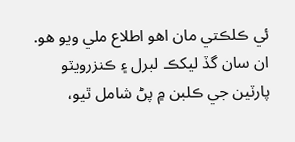ئي ڪلڪتي مان اهو اطلاع ملي ويو هو. ان سان گڏ ليکڪ لبرل ۽ ڪنزرويٽو پارٽين جي ڪلبن ۾ پڻ شامل ٿيو،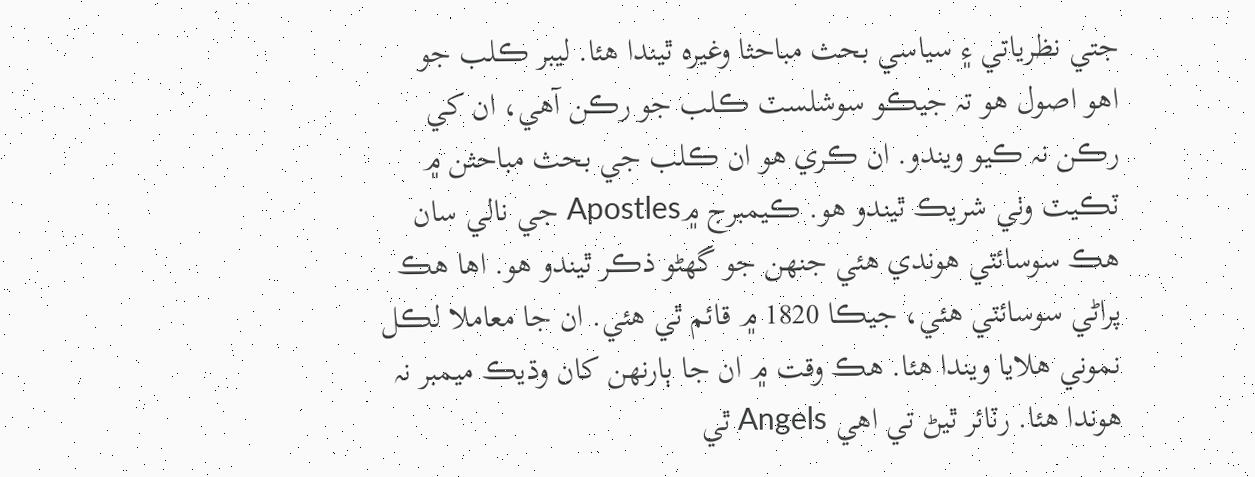جتي نظرياتي ۽ سياسي بحث مباحثا وغيرہ ٿيندا هئا. ليبر ڪلب جو اهو اصول هو تہ جيڪو سوشلسٽ ڪلب جو رڪن آهي، ان کي رڪن نہ ڪيو ويندو. ان ڪري هو ان ڪلب جي بحث مباحثن ۾ ٽڪيٽ وٺي شريڪ ٿيندو هو. ڪيمبرج ۾Apostles جي نالي سان هڪ سوسائٽي هوندي هئي جنھن جو گهڻو ذڪر ٿيندو هو. اها هڪ پراڻي سوسائٽي هئي، جيڪا 1820 ۾ قائم ٿي هئي. ان جا معاملا لڪل نموني هلايا ويندا هئا. هڪ وقت ۾ ان جا ٻارنھن کان وڌيڪ ميمبر نہ هوندا هئا. رٽائر ٿيڻ تي اهي Angels ٿي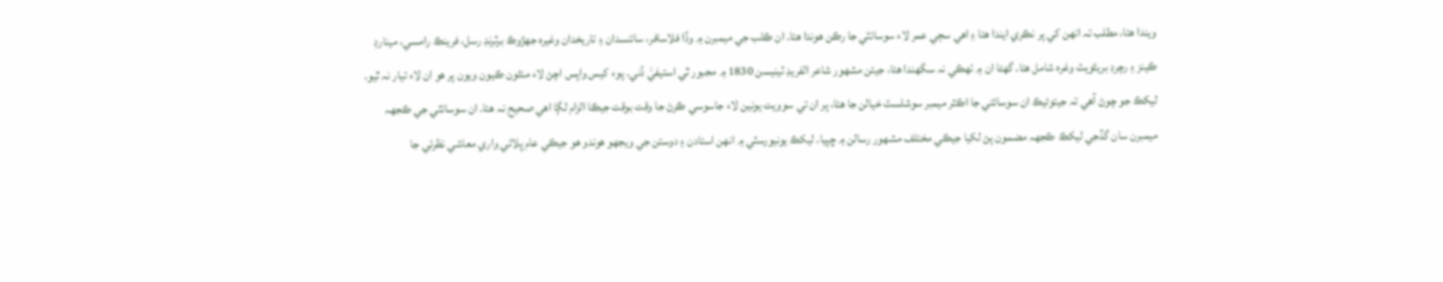ويندا هئا، مطلب تہ انھن کي پر نڪري ايندا هئا ۽ اهي سڄي عمر لاء سوسائٽي جا رڪن هوندا هئا. ان ڪلب جي ميمبرن ۾ وڏا فلاسافر، سائنسدان ۽ تاريخدان وغيرہ جھڙوڪ برٽرنڊ رسل، فرينڪ رامسي، مينارڊ ڪينز ۽ رچرڊ بريٿويٽ وغره شامل هئا. گهڻا ان ۾ ٺھڪي نہ سگهندا هئا، جيئن مشھور شاعر الفريڊ ٽينيسن 1830 ۾ مجبور ٿي استيفيٰ ڏني. پوء کيس واپس اچڻ لاء منٿون ڪيون ويون پر هو ان لاء تيار نہ ٿيو. ليکڪ جو چوڻ آهي تہ جيتوڻيڪ ان سوسائتي جا اڪثر ميمبر سوشلسٽ خيالن جا هئا، پر ان تي سوويت يونين لاء جاسوسي ڪرڻ جا وقت بوقت جيڪا الزام لڳا اهي صحيح نہ هئا. ان سوسائٽي جي ڪجهہ ميمبرن سان گڏجي ليکڪ ڪجهہ مضمون پڻ لکيا جيڪي مختلف مشھور رسالن ۾ ڇپيا. ليکڪ يونيورسٽي ۾ انھن استادن ۽ دوستن جي ويجهو هوندو هو جيڪي عام ڀلائي واري معاشي نظرئي جا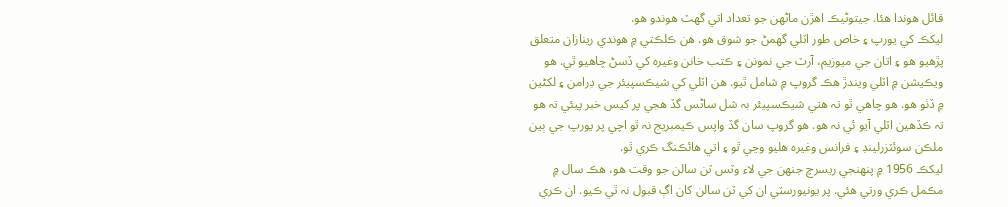قائل هوندا هئا. جيتوڻيڪ اهڙن ماڻھن جو تعداد اتي گهٽ هوندو هو.
ليکڪ کي يورپ ۽ خاص طور اٽلي گهمڻ جو شوق هو. هن ڪلڪتي ۾ هوندي رينازان متعلق پڙهيو هو ۽ اتان جي ميوزيم، آرٽ جي نمونن ۽ ڪتب خانن وغيرہ کي ڏسڻ چاهيو ٿي. هو ويڪيشن ۾ اٽلي ويندڙ هڪ گروپ ۾ شامل ٿيو. هن اٽلي کي شيڪسپيئر جي ڊرامن ۽ لکڻين ۾ ڏٺو هو. هو چاهي ٿو تہ هتي شيڪسپيئر بہ شل ساڻس گڏ هجي پر کيس خبر پيئي تہ هو تہ ڪڏهين اٽلي آيو ئي نہ هو. هو گروپ سان گڏ واپس ڪيمبريج نہ ٿو اچي پر يورپ جي ٻين ملڪن سوئٽزرلينڊ ۽ فرانس وغيرہ هليو وڃي ٿو ۽ اتي هائڪنگ ڪري ٿو.
ليکڪ 1956 ۾ پنھنجي ريسرچ جنھن جي لاء وٽس ٽن سالن جو وقت هو، هڪ سال ۾ مڪمل ڪري ورتي هئي. پر يونيورسٽي ان کي ٽن سالن کان اڳ قبول نہ ٿي ڪيو. ان ڪري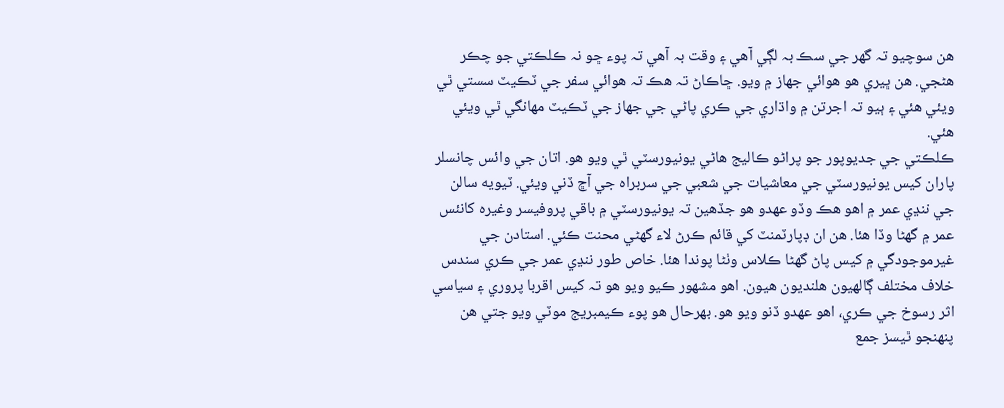هن سوچيو تہ گهر جي سڪ بہ لڳي آهي ۽ وقت بہ آهي تہ پوء ڇو نہ ڪلڪتي جو چڪر هڻجي. هن ڀيري هو هوائي جھاز ۾ ويو. ڇاڪاڻ تہ هڪ تہ هوائي سفر جي ٽڪيٽ سستي ٿي ويئي هئي ۽ ٻيو تہ اجرتن ۾ واڌاري جي ڪري پاڻي جي جھاز جي ٽڪيٽ مھانگي ٿي ويئي هئي.
ڪلڪتي جي جديوپور جو پراڻو ڪاليج هاڻي يونيورسٽي ٿي ويو هو. اتان جي وائس چانسلر پاران کيس يونيورسٽي جي معاشيات جي شعبي جي سربراه جي آڇ ڏني ويئي. ٽيويه سالن جي ننڍي عمر ۾ اهو هڪ وڏو عھدو هو جڏهين تہ يونيورسٽي ۾ باقي پروفيسر وغيرہ کانئس عمر ۾ گهڻا وڏا هئا. هن ان ڊپارٽمنٽ کي قائم ڪرڻ لاء گهڻي محنت ڪئي. استادن جي غيرموجودگي ۾ کيس پاڻ گهڻا ڪلاس وٺڻا پوندا هئا. خاص طور ننڍي عمر جي ڪري سندس خلاف مختلف ڳالھيون هلنديون هيون. اهو مشھور ڪيو ويو هو تہ کيس اقربا پروري ۽ سياسي اثر رسوخ جي ڪري، اهو عھدو ڏنو ويو هو. بھرحال هو پوء ڪيمبريج موٽي ويو جتي هن پنھنجو ٿيسز جمع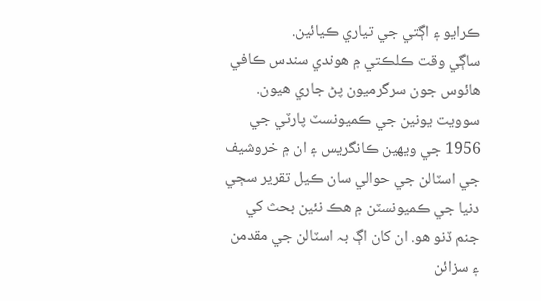ڪرايو ۽ اڳتي جي تياري ڪيائين.
ساڳي وقت ڪلڪتي ۾ هوندي سندس ڪافي هائوس جون سرگرميون پڻ جاري هيون. سوويت يونين جي ڪميونسٽ پارٽي جي 1956 جي ويھين ڪانگريس ۽ ان ۾ خروشيف جي اسٽالن جي حوالي سان ڪيل تقرير سڄي دنيا جي ڪميونسٽن ۾ هڪ نئين بحث کي جنم ڏنو هو. ان کان اڳ بہ اسٽالن جي مقدمن ۽ سزائن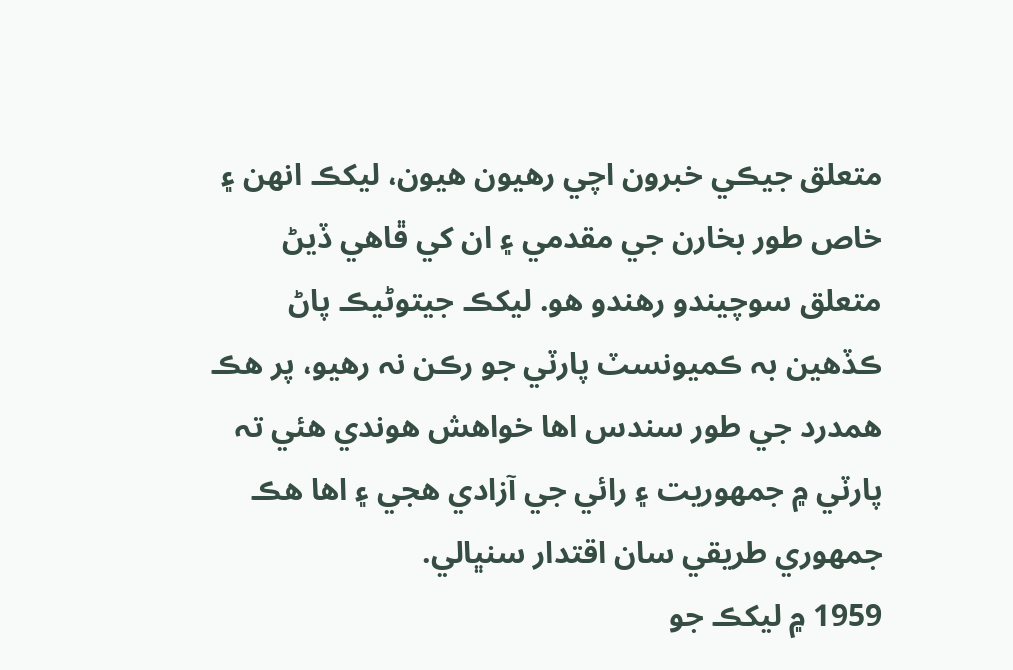متعلق جيڪي خبرون اچي رهيون هيون، ليکڪ انھن ۽ خاص طور بخارن جي مقدمي ۽ ان کي ڦاهي ڏيڻ متعلق سوچيندو رهندو هو. ليکڪ جيتوڻيڪ پاڻ ڪڏهين بہ ڪميونسٽ پارٽي جو رڪن نہ رهيو، پر هڪ همدرد جي طور سندس اها خواهش هوندي هئي تہ پارٽي ۾ جمھوريت ۽ رائي جي آزادي هجي ۽ اها هڪ جمھوري طريقي سان اقتدار سنڀالي.
1959 ۾ ليکڪ جو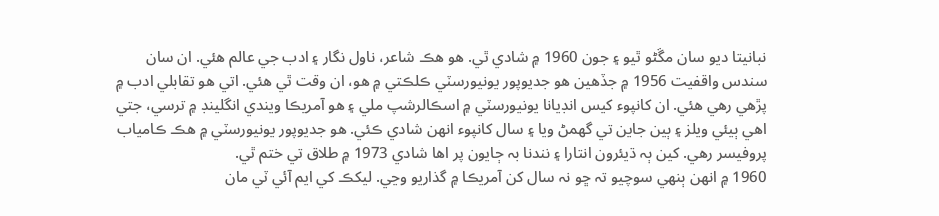نبانيتا ديو سان مڱڻو ٿيو ۽ جون 1960 ۾ شادي ٿي. هو هڪ شاعر، ناول نگار ۽ ادب جي عالم هئي. ان سان سندس واقفيت 1956 ۾ جڏهين هو جديوپور يونيورسٽي ڪلڪتي ۾ هو، ان وقت ٿي هئي. اتي هو تقابلي ادب ۾ پڙهي رهي هئي. ان کانپوء کيس انڊيانا يونيورسٽي ۾ اسڪالرشپ ملي ۽ هو آمريڪا ويندي انگلينڊ ۾ ترسي، جتي اهي ٻيئي ويلز ۽ ٻين جاين تي گهمڻ ويا ۽ سال کانپوء انھن شادي ڪئي. هو جديوپور يونيورسٽي ۾ هڪ ڪامياب پروفيسر رهي. کين ٻہ ڌيئرون انتارا ۽ نندنا بہ ڄايون پر اها شادي 1973 ۾ طلاق تي ختم ٿي.
1960 ۾ انھن ٻنھي سوچيو تہ ڇو نہ سال کن آمريڪا ۾ گذاريو وڃي. ليکڪ کي ايم آئي ٽي مان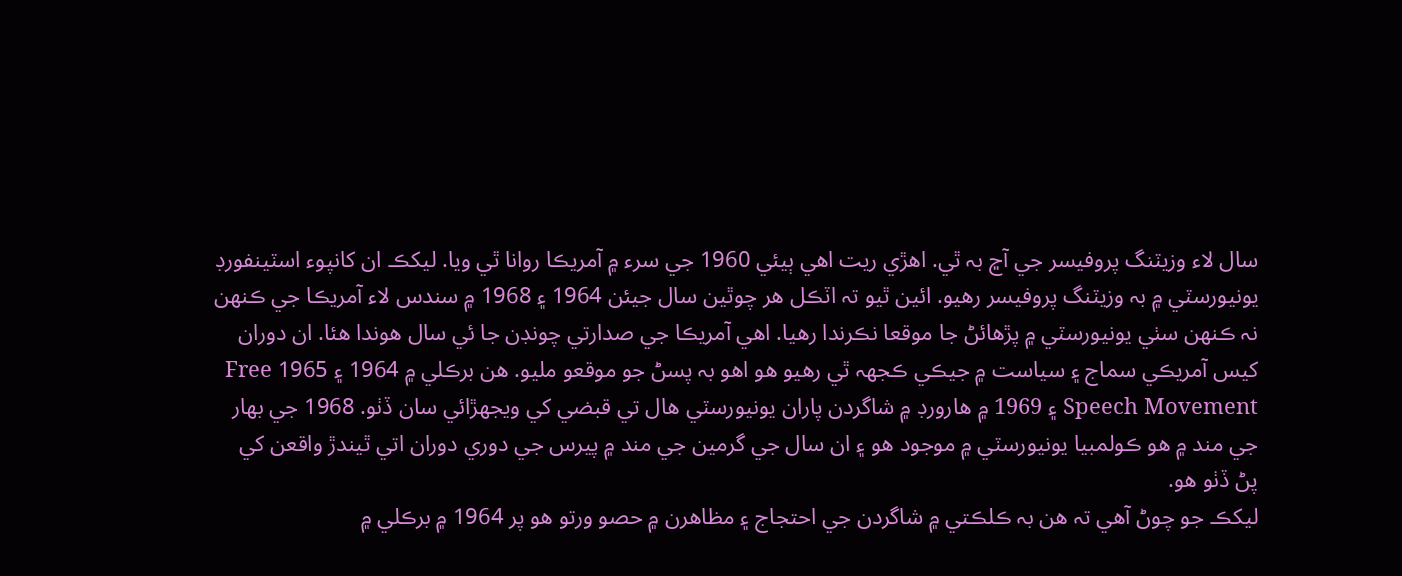سال لاء وزيٽنگ پروفيسر جي آڇ بہ ٿي. اهڙي ريت اهي ٻيئي 1960 جي سرء ۾ آمريڪا روانا ٿي ويا. ليکڪ ان کانپوء اسٽينفورڊ يونيورسٽي ۾ بہ وزيٽنگ پروفيسر رهيو. ائين ٿيو تہ اٽڪل هر چوٿين سال جيئن 1964 ۽ 1968 ۾ سندس لاء آمريڪا جي ڪنھن نہ ڪنھن سٺي يونيورسٽي ۾ پڙهائڻ جا موقعا نڪرندا رهيا. اهي آمريڪا جي صدارتي چونڊن جا ئي سال هوندا هئا. ان دوران کيس آمريڪي سماج ۽ سياست ۾ جيڪي ڪجهہ ٿي رهيو هو اهو بہ پسڻ جو موقعو مليو. هن برڪلي ۾ 1964 ۽ 1965 Free Speech Movement ۽ 1969 ۾ هارورڊ ۾ شاگردن پاران يونيورسٽي هال تي قبضي کي ويجهڙائي سان ڏٺو. 1968 جي بھار جي مند ۾ هو ڪولمبيا يونيورسٽي ۾ موجود هو ۽ ان سال جي گرمين جي مند ۾ پيرس جي دوري دوران اتي ٿيندڙ واقعن کي پڻ ڏٺو هو.
ليکڪ جو چوڻ آهي تہ هن بہ ڪلڪتي ۾ شاگردن جي احتجاج ۽ مظاهرن ۾ حصو ورتو هو پر 1964 ۾ برڪلي ۾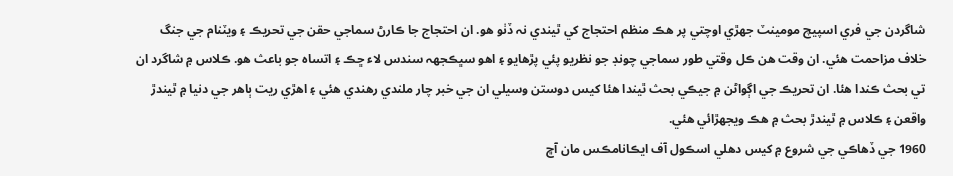شاگردن جي فري اسپيچ مومينٽ جھڙي اوچتي پر هڪ منظم احتجاج کي ٿيندي نہ ڏٺو هو. ان احتجاج جا ڪارڻ سماجي حقن جي تحريڪ ۽ ويٽنام جي جنگ خلاف مزاحمت هئي. ان وقت هن ڪل وقتي طور سماجي چونڊ جو نظريو پئي پڙهايو ۽ اهو سڀڪجهہ سندس لاء ڇڪ ۽ اتساه جو باعث هو. ڪلاس ۾ شاگرد ان تي بحث ڪندا هئا. ان تحريڪ جي اڳواڻن ۾ جيڪي بحث ٿيندا هئا کيس دوستن وسيلي ان جي خبر چار ملندي رهندي هئي ۽ اهڙي ريت ٻاهر جي دنيا ۾ ٿيندڙ واقعن ۽ ڪلاس ۾ ٿيندڙ بحث ۾ هڪ ويجهڙائي هئي.
1960 جي ڏهاڪي جي شروع ۾ کيس دھلي اسڪول آف ايڪانامڪس مان آڇ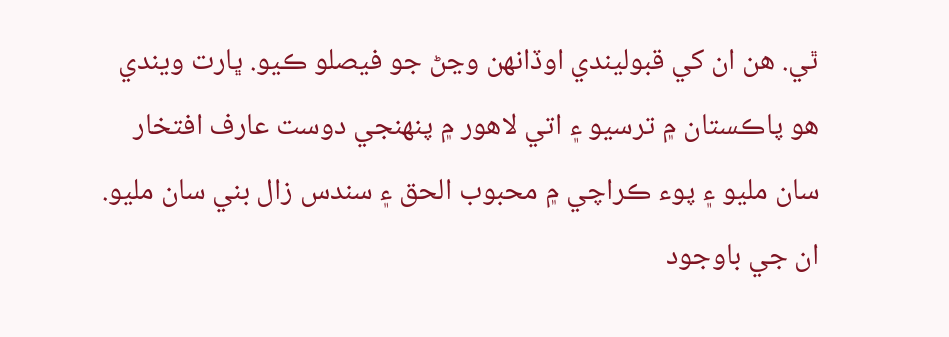ٿي. هن ان کي قبوليندي اوڏانھن وڃڻ جو فيصلو ڪيو. ڀارت ويندي هو پاڪستان ۾ ترسيو ۽ اتي لاهور ۾ پنھنجي دوست عارف افتخار سان مليو ۽ پوء ڪراچي ۾ محبوب الحق ۽ سندس زال بني سان مليو. ان جي باوجود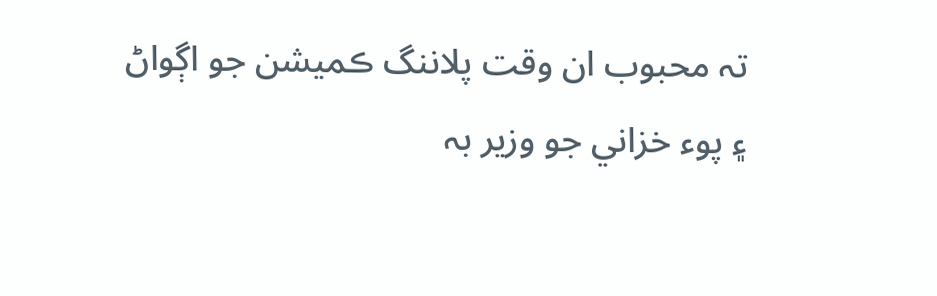تہ محبوب ان وقت پلاننگ ڪميشن جو اڳواڻ ۽ پوء خزاني جو وزير بہ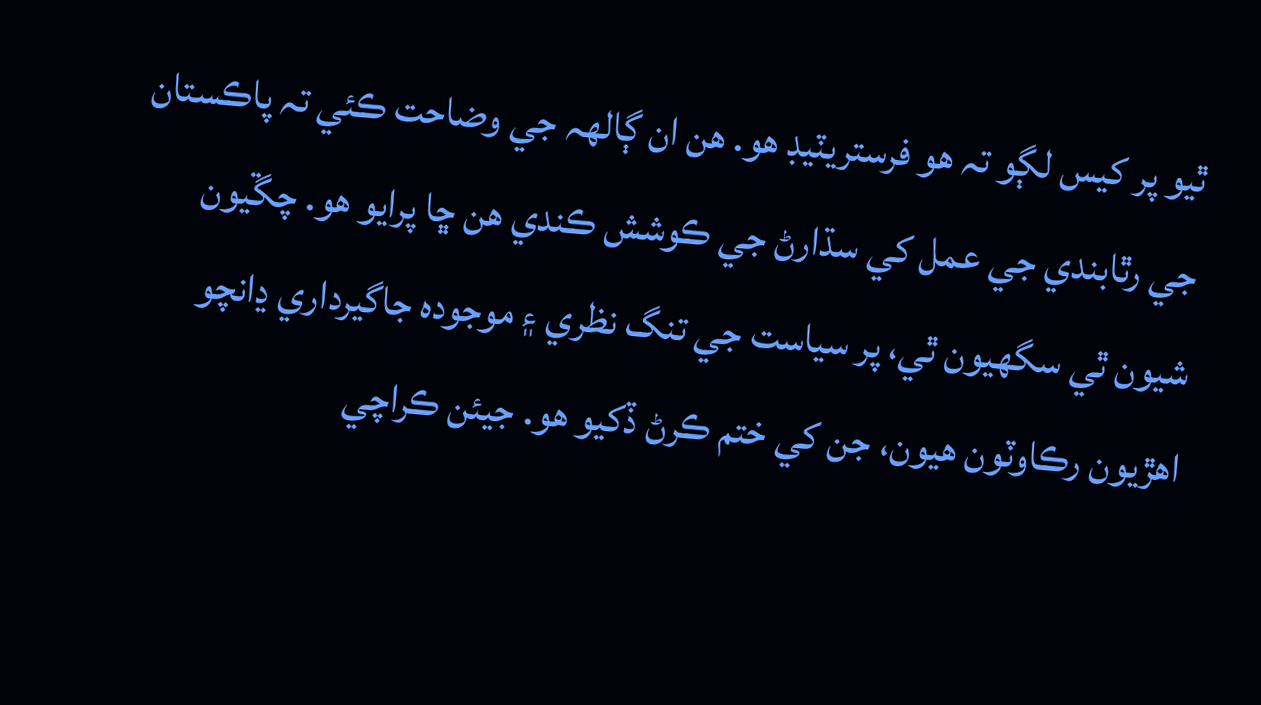ٿيو پر کيس لڳو تہ هو فرستريٽيڊ هو. هن ان ڳالھہ جي وضاحت ڪئي تہ پاڪستان جي رٿابندي جي عمل کي سڌارڻ جي ڪوشش ڪندي هن ڇا پرايو هو. چڱيون شيون ٿي سگهيون ٿي، پر سياست جي تنگ نظري ۽ موجودہ جاگيرداري ڍانچو اهڙيون رڪاوٽون هيون، جن کي ختم ڪرڻ ڏکيو هو. جيئن ڪراچي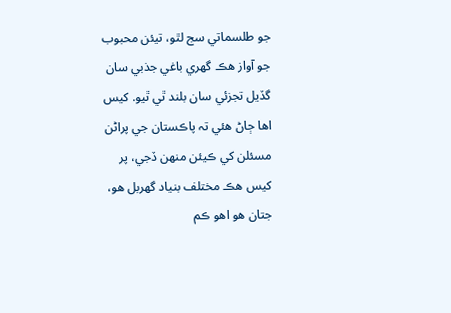جو طلسماتي سج لٿو، تيئن محبوب جو آواز هڪ گهري باغي جذبي سان گڏيل تجزئي سان بلند ٿي ٿيو. کيس اها ڄاڻ هئي تہ پاڪستان جي پراڻن مسئلن کي ڪيئن منھن ڏجي، پر کيس هڪ مختلف بنياد گهربل هو، جتان هو اهو ڪم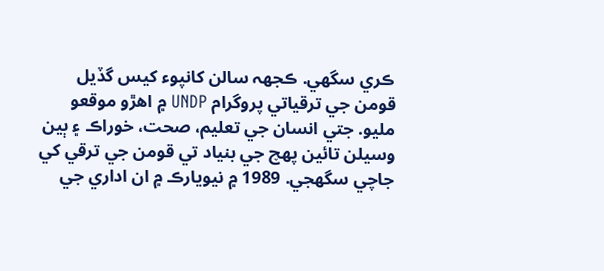ڪري سگهي. ڪجهہ سالن کانپوء کيس گڏيل قومن جي ترقياتي پروگرام UNDP ۾ اهڙو موقعو مليو. جتي انسان جي تعليم، صحت، خوراڪ ۽ ٻين وسيلن تائين پھچ جي بنياد تي قومن جي ترقي کي جاچي سگهجي. 1989 ۾ نيويارڪ ۾ ان اداري جي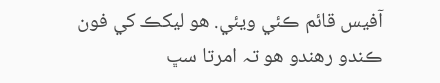آفيس قائم ڪئي ويئي. هو ليکڪ کي فون ڪندو رهندو هو تہ امرتا سڀ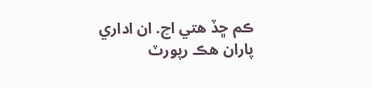ڪم ڇڏ هتي اچ. ان اداري پاران هڪ رپورٽ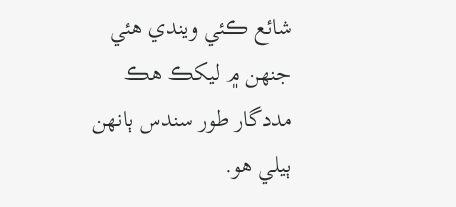شائع ڪئي ويندي هئي جنھن ۾ ليکڪ هڪ مددگار طور سندس ٻانھن ٻيلي هو.